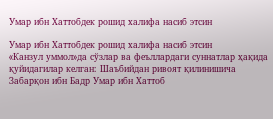Умар ибн Хаттобдек рошид халифа насиб этсин

Умар ибн Хаттобдек рошид халифа насиб этсин
«Канзул уммол»да сўзлар ва феъллардаги суннатлар ҳақида қуйидагилар келган: Шаъбийдан ривоят қилинишича Забарқон ибн Бадр Умар ибн Хаттоб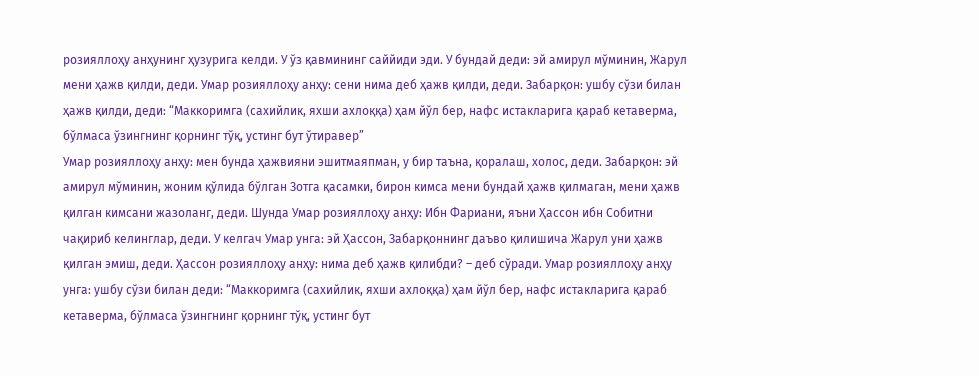розияллоҳу анҳунинг ҳузурига келди. У ўз қавмининг саййиди эди. У бундай деди: эй амирул мўминин, Жарул мени ҳажв қилди, деди. Умар розияллоҳу анҳу: сени нима деб ҳажв қилди, деди. Забарқон: ушбу сўзи билан ҳажв қилди, деди: “Маккоримга (сахийлик, яхши ахлоққа) ҳам йўл бер, нафс истакларига қараб кетаверма, бўлмаса ўзингнинг қорнинг тўқ, устинг бут ўтиравер”
Умар розияллоҳу анҳу: мен бунда ҳажвияни эшитмаяпман, у бир таъна, қоралаш, холос, деди. Забарқон: эй амирул мўминин, жоним қўлида бўлган Зотга қасамки, бирон кимса мени бундай ҳажв қилмаган, мени ҳажв қилган кимсани жазоланг, деди. Шунда Умар розияллоҳу анҳу: Ибн Фариани, яъни Ҳассон ибн Собитни чақириб келинглар, деди. У келгач Умар унга: эй Ҳассон, Забарқоннинг даъво қилишича Жарул уни ҳажв қилган эмиш, деди. Ҳассон розияллоҳу анҳу: нима деб ҳажв қилибди? – деб сўради. Умар розияллоҳу анҳу унга: ушбу сўзи билан деди: “Маккоримга (сахийлик, яхши ахлоққа) ҳам йўл бер, нафс истакларига қараб кетаверма, бўлмаса ўзингнинг қорнинг тўқ, устинг бут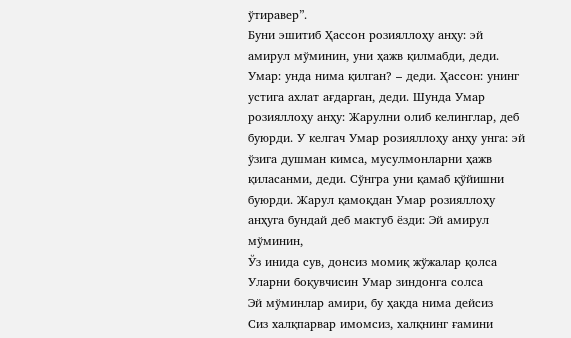ўтиравер”.
Буни эшитиб Ҳассон розияллоҳу анҳу: эй амирул мўминин, уни ҳажв қилмабди, деди. Умар: унда нима қилган? – деди. Ҳассон: унинг устига ахлат ағдарган, деди. Шунда Умар розияллоҳу анҳу: Жарулни олиб келинглар, деб буюрди. У келгач Умар розияллоҳу анҳу унга: эй ўзига душман кимса, мусулмонларни ҳажв қиласанми, деди. Сўнгра уни қамаб қўйишни буюрди. Жарул қамоқдан Умар розияллоҳу анҳуга бундай деб мактуб ёзди: Эй амирул мўминин,
Ўз инида сув, донсиз момиқ жўжалар қолса
Уларни боқувчисин Умар зиндонга солса
Эй мўминлар амири, бу ҳақда нима дейсиз
Сиз халқпарвар имомсиз, халқнинг ғамини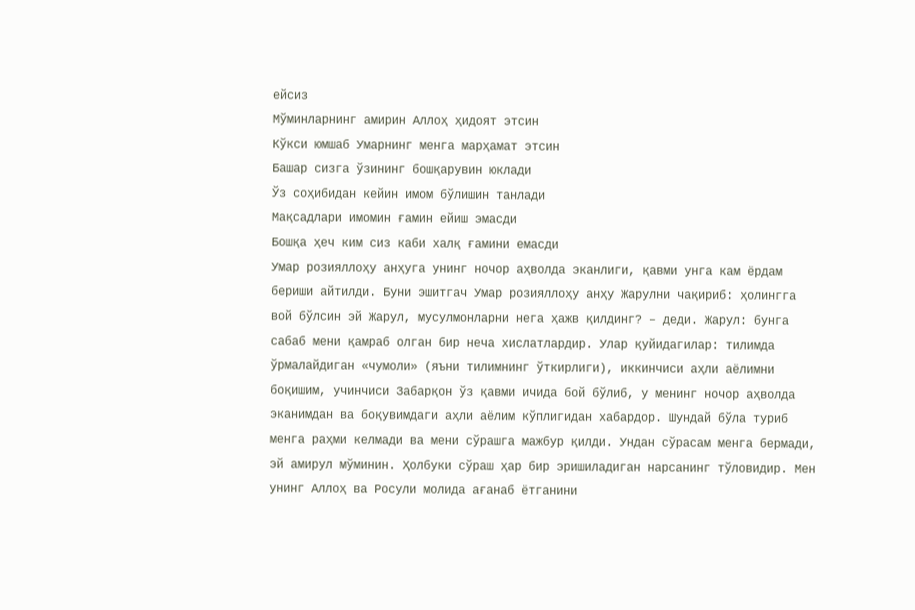ейсиз
Мўминларнинг амирин Аллоҳ ҳидоят этсин
Кўкси юмшаб Умарнинг менга марҳамат этсин
Башар сизга ўзининг бошқарувин юклади
Ўз соҳибидан кейин имом бўлишин танлади
Мақсадлари имомин ғамин ейиш эмасди
Бошқа ҳеч ким сиз каби халқ ғамини емасди
Умар розияллоҳу анҳуга унинг ночор аҳволда эканлиги, қавми унга кам ёрдам бериши айтилди. Буни эшитгач Умар розияллоҳу анҳу Жарулни чақириб: ҳолингга вой бўлсин эй Жарул, мусулмонларни нега ҳажв қилдинг? – деди. Жарул: бунга сабаб мени қамраб олган бир неча хислатлардир. Улар қуйидагилар: тилимда ўрмалайдиган «чумоли» (яъни тилимнинг ўткирлиги), иккинчиси аҳли аёлимни боқишим, учинчиси Забарқон ўз қавми ичида бой бўлиб, у менинг ночор аҳволда эканимдан ва боқувимдаги аҳли аёлим кўплигидан хабардор. Шундай бўла туриб менга раҳми келмади ва мени сўрашга мажбур қилди. Ундан сўрасам менга бермади, эй амирул мўминин. Ҳолбуки сўраш ҳар бир эришиладиган нарсанинг тўловидир. Мен унинг Аллоҳ ва Росули молида ағанаб ётганини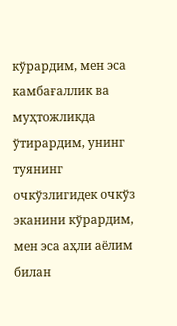кўрардим, мен эса камбағаллик ва муҳтожликда ўтирардим, унинг туянинг очкўзлигидек очкўз эканини кўрардим, мен эса аҳли аёлим билан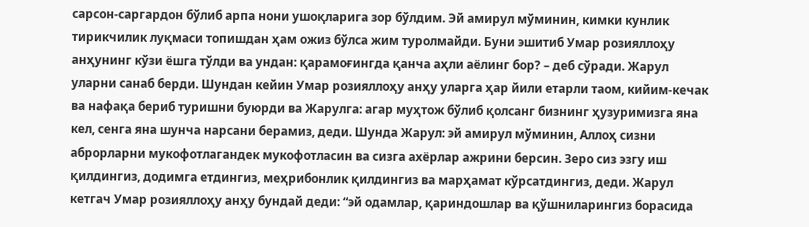сарсон-саргардон бўлиб арпа нони ушоқларига зор бўлдим. Эй амирул мўминин, кимки кунлик тирикчилик луқмаси топишдан ҳам ожиз бўлса жим туролмайди. Буни эшитиб Умар розияллоҳу анҳунинг кўзи ёшга тўлди ва ундан: қарамоғингда қанча аҳли аёлинг бор? – деб сўради. Жарул уларни санаб берди. Шундан кейин Умар розияллоҳу анҳу уларга ҳар йили етарли таом, кийим-кечак ва нафақа бериб туришни буюрди ва Жарулга: агар муҳтож бўлиб қолсанг бизнинг ҳузуримизга яна кел, сенга яна шунча нарсани берамиз, деди. Шунда Жарул: эй амирул мўминин, Аллоҳ сизни аброрларни мукофотлагандек мукофотласин ва сизга ахёрлар ажрини берсин. Зеро сиз эзгу иш қилдингиз, додимга етдингиз, меҳрибонлик қилдингиз ва марҳамат кўрсатдингиз, деди. Жарул кетгач Умар розияллоҳу анҳу бундай деди: “эй одамлар, қариндошлар ва қўшниларингиз борасида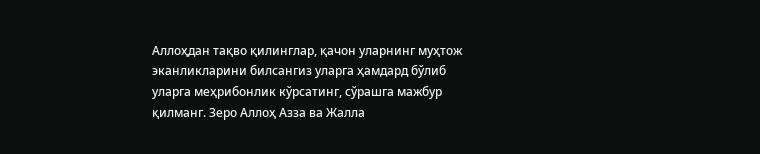Аллоҳдан тақво қилинглар, қачон уларнинг муҳтож эканликларини билсангиз уларга ҳамдард бўлиб уларга меҳрибонлик кўрсатинг, сўрашга мажбур қилманг. Зеро Аллоҳ Азза ва Жалла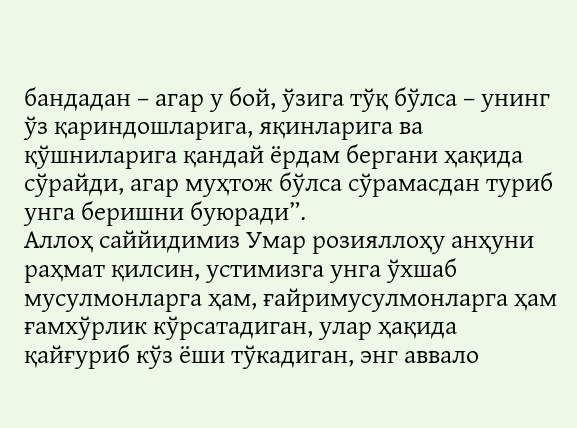бандадан – агар у бой, ўзига тўқ бўлса – унинг ўз қариндошларига, яқинларига ва қўшниларига қандай ёрдам бергани ҳақида сўрайди, агар муҳтож бўлса сўрамасдан туриб унга беришни буюради”.
Аллоҳ саййидимиз Умар розияллоҳу анҳуни раҳмат қилсин, устимизга унга ўхшаб мусулмонларга ҳам, ғайримусулмонларга ҳам ғамхўрлик кўрсатадиган, улар ҳақида қайғуриб кўз ёши тўкадиган, энг аввало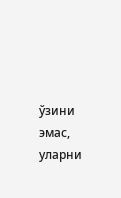ўзини эмас, уларни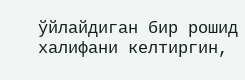ўйлайдиган бир рошид халифани келтиргин,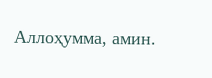Аллоҳумма, амин.